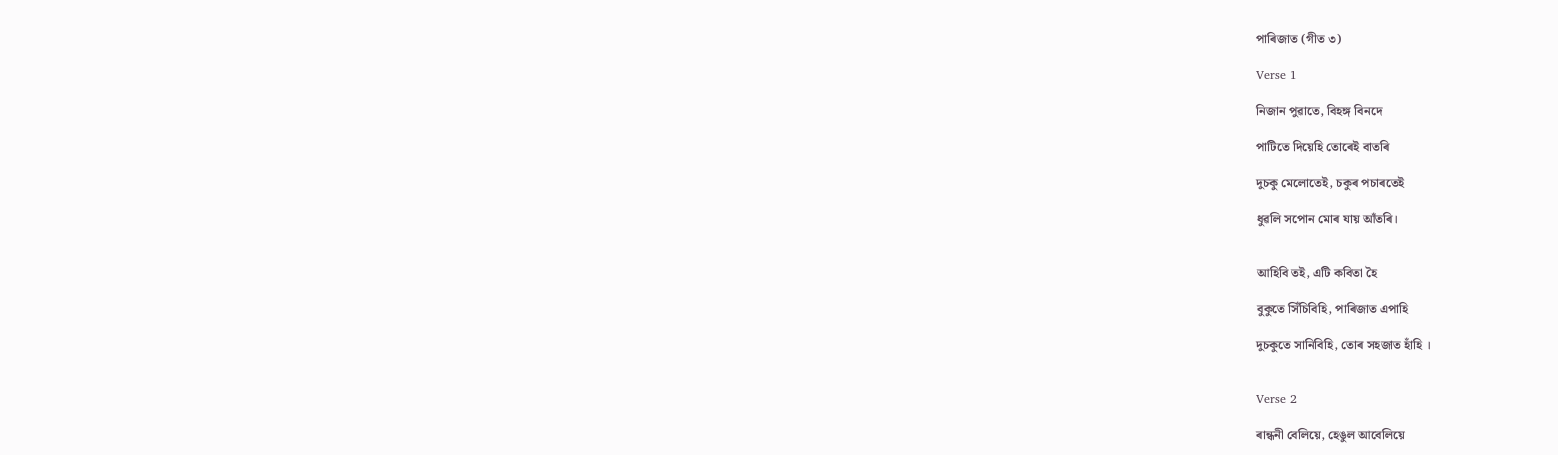পাৰিজাত (গীত ৩)

Verse 1

নিজান পুৱাতে, বিহঙ্গ বিনদে

পাটিতে দিয়েহি তোৰেই বাতৰি

দুচকু মেলোতেই, চকুৰ পচাৰতেই

ধুৱলি সপোন মোৰ যায় আঁতৰি।


আহিবি তই, এটি কবিতা হৈ

বুকুতে সিঁচিবিহি, পাৰিজাত এপাহি

দুচকুতে সানিবিহি, তোৰ সহজাত হাঁহি ।


Verse 2

ৰান্ধনী বেলিয়ে, হেঙুল আবেলিয়ে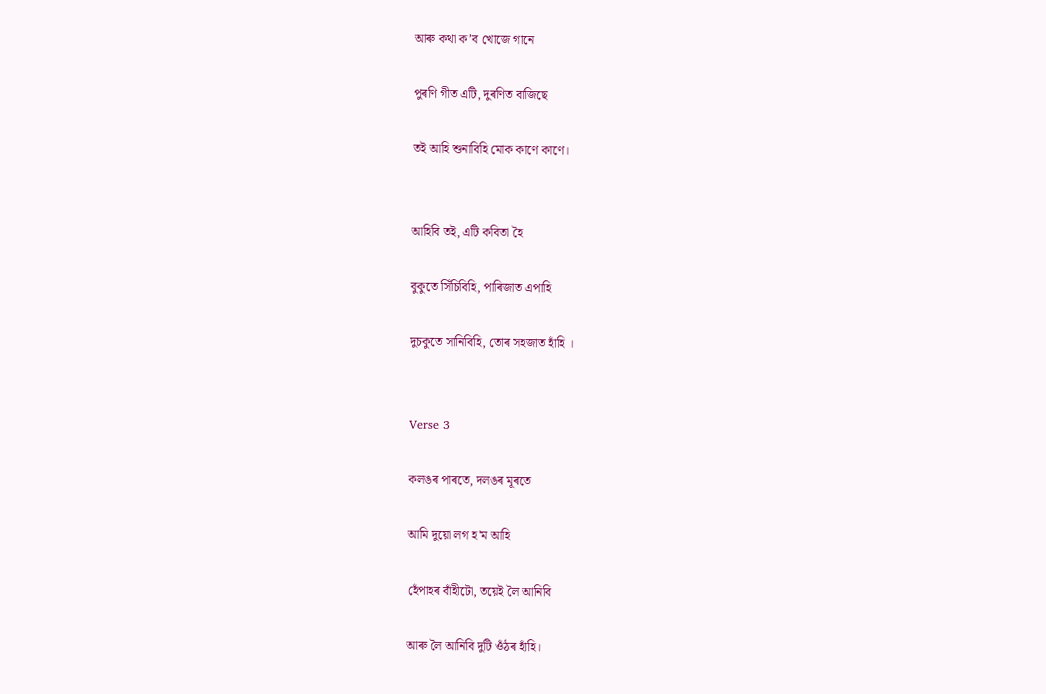আৰু কথা ক’ব খোজে গানে

পুৰণি গীত এটি, দুৰণিত বাজিছে

তই আহি শুনাবিহি মোক কাণে কাণে।


আহিবি তই, এটি কবিতা হৈ

বুকুতে সিঁচিবিহি, পাৰিজাত এপাহি

দুচকুতে সানিবিহি, তোৰ সহজাত হাঁহি ।


Verse 3

কলঙৰ পাৰতে, দলঙৰ মূৰতে

আমি দুয়ো লগ হ'ম আহি

হেঁপাহৰ বাঁহীটো, তয়েই লৈ আনিবি

আৰু লৈ আনিবি দুটি ওঁঠৰ হাঁহি।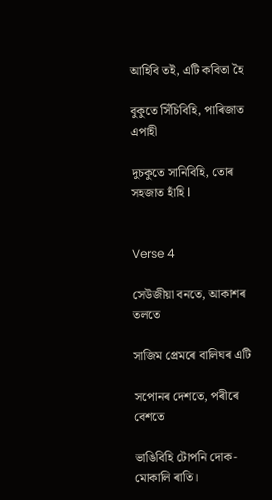আহিবি তই, এটি কবিতা হৈ

বুকুতে সিঁচিবিহি, পাৰিজাত এপাহী

দুচকুতে সানিবিহি, তোৰ সহজাত হাঁহি l


Verse 4

সেউজীয়া বনতে, আকাশৰ তলতে

সাজিম প্রেমৰে বালিঘৰ এটি

সপোনৰ দেশতে, পৰীৰে বেশতে

ভাঙিবিহি টোপনি দোক-মোকালি ৰাতি।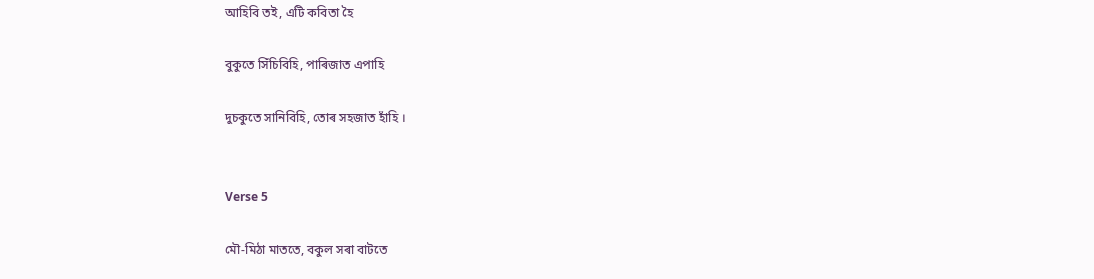আহিবি তই, এটি কবিতা হৈ

বুকুতে সিঁচিবিহি, পাৰিজাত এপাহি

দুচকুতে সানিবিহি, তোৰ সহজাত হাঁহি ।


Verse 5

মৌ-মিঠা মাততে, বকুল সৰা বাটতে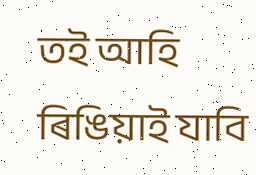তই আহি ৰিঙিয়াই যাবি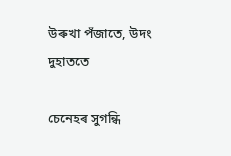উৰুখা পঁজাতে, উদং দুহাততে

চেনেহৰ সুগন্ধি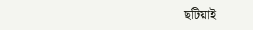ছটিয়াই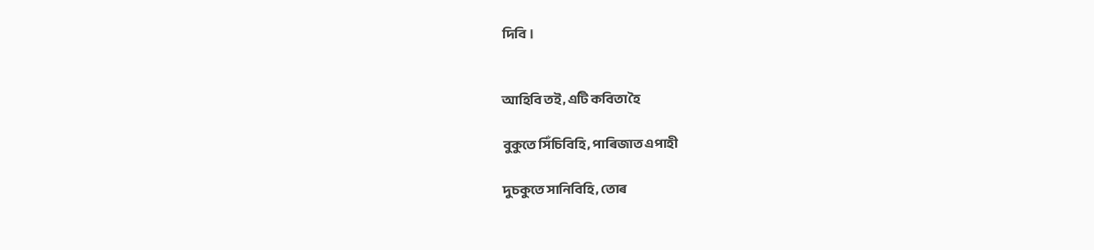দিবি।


আহিবি তই, এটি কবিতা হৈ

বুকুতে সিঁচিবিহি, পাৰিজাত এপাহী

দুচকুতে সানিবিহি, তোৰ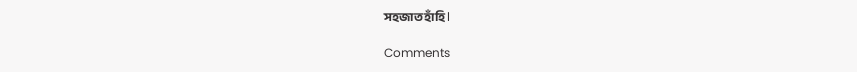সহজাত হাঁহি l

Comments